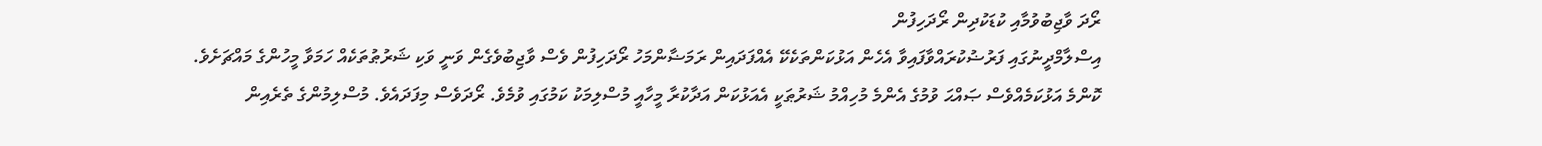ރޯދަ ވާޖިބުވުމާއި ކުޑަކުދިން ރޯދަހިފުން
އިސްލާމްދީނުގައި ފަރުޟުކުރައްވާފައިވާ އެހެން އަޅުކަންތަކެކޭ އެއްފަދައިން ރަމަޟާންމަހު ރޯދަހިފުން ވެސް ވާޖިބުވެގެން ވަނީ ވަކި ޝަރުޠުތަކެއް ހަމަވާ މީހުންގެ މައްޗަށެވެ.
ކޮންމެ އަޅުކަމެއްވެސް ޞައްޙަ ވުމުގެ އެންމެ މުހިއްމު ޝަރުޠަކީ އެއަޅުކަން އަދާކުރާ މީހާއީ މުސްލިމަކު ކަމުގައި ވުމެވެ. ރޯދަވެސް މިފަދައެވެ. މުސްލިމުންގެ ތެރެއިން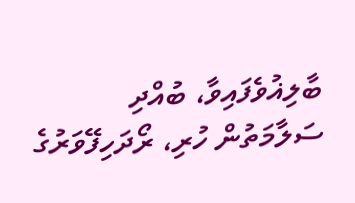ބާލިޣުވެފައިވާ، ބުއްދި ސަލާމަތުން ހުރި، ރޯދަހިފޭވަރުގެ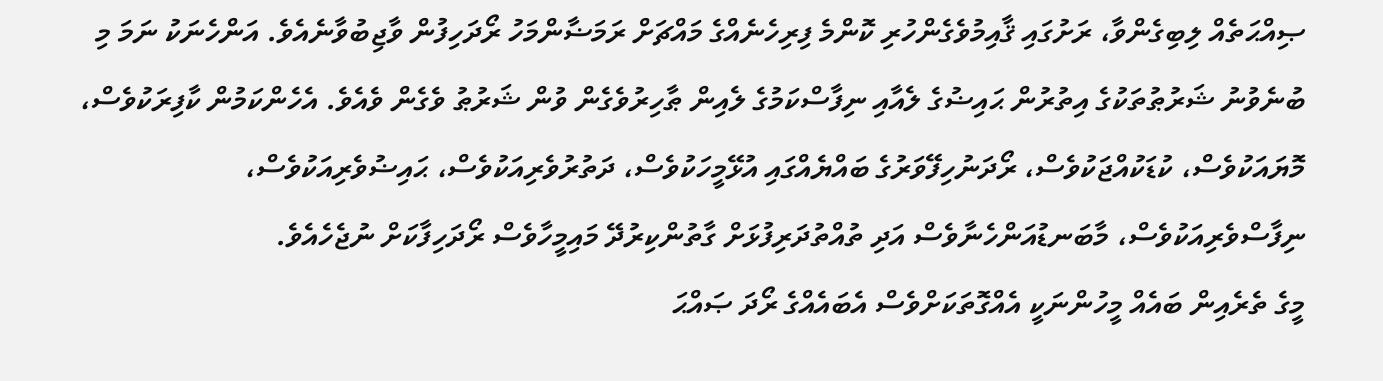ޞިއްޙަތެއް ލިބިގެންވާ، ރަށުގައި ޤާއިމުވެގެންހުރި ކޮންމެ ފިރިހެނެއްގެ މައްޗަށް ރަމަޟާންމަހު ރޯދަހިފުން ވާޖިބުވާނެއެވެ. އަންހެނަކު ނަމަ މި ބުނެވުނު ޝަރުޠުތަކުގެ އިތުރުން ޙައިޟުގެ ލެއާއި ނިފާސްކަމުގެ ލެއިން ޠާހިރުވެގެން ވުން ޝަރުޠު ވެގެން ވެއެވެ. އެހެންކަމުން ކާފިރަކުވެސް، މޮޔައަކުވެސް، ކުޑަކުއްޖަކުވެސް، ރޯދަނުހިފޭވަރުގެ ބައްޔެއްގައި އުޅޭމީހަކުވެސް، ދަތުރުވެރިއަކުވެސް، ޙައިޟުވެރިއަކުވެސް، ނިފާސްވެރިއަކުވެސް، މާބަނޑުއަންހެނާވެސް އަދި ތުއްތުދަރިފުޅަށް ގާތުންކިރުދޭ މައިމީހާވެސް ރޯދަހިފާކަށް ނުޖެހެއެވެ.
މީގެ ތެރެއިން ބައެއް މީހުންނަކީ އެއްގޮތަކަށްވެސް އެބައެއްގެ ރޯދަ ޞައްޙަ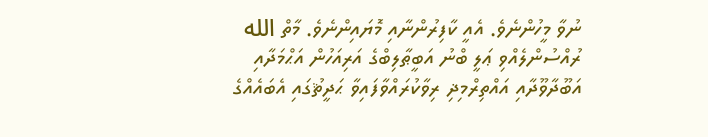ނުވާ މީހުންނެވެ. އެއީ ކާފިރުންނާއި މޮޔައިންނެވެ. މާތް الله ރުއްސުންލެއްވި ޢަލީ ބްނު އަބީޠާލިބްގެ އަރިއަހުން އަޙްމަދާއި އަބޫދާވޫދާއި އައްތިރްމިޛި ރިވާކުރައްވާފައިވާ ޙަދީޘުގައި އެބައެއްގެ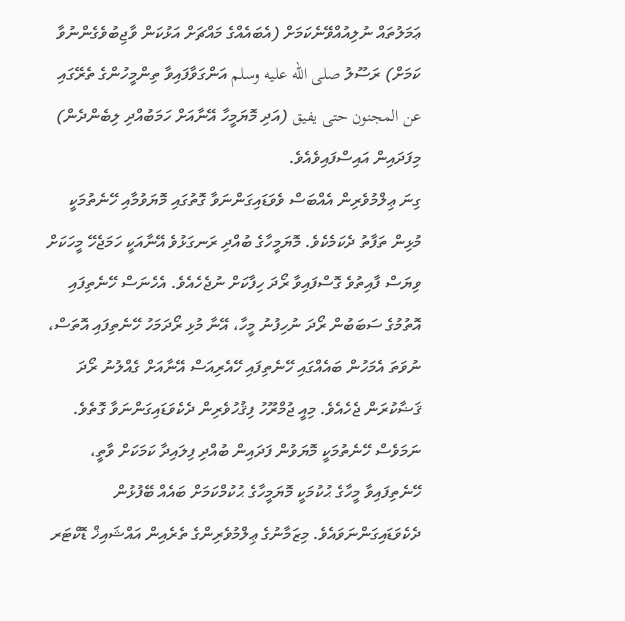ޢަމަލުތައް ނުލިއުއްވޭނެކަމަށް (އެބައެއްގެ މައްޗަށް އަޅުކަން ވާޖިބުވެގެންނުވާ ކަމަށް) ރަސޫލު صلى الله عليه وسلم އަންގަވާފައިވާ ތިންމީހުންގެ ތެރޭގައި عن المجنون حتى يفيق (އަދި މޮޔަމީހާ އޭނާއަށް ހަމަބުއްދި ލިބެންދެން) މިފަދައިން އައިސްފައިވެއެވެ.
ގިނަ ޢިލްމުވެރިން އެއްބަސް ވެވަޑައިގަންނަވާ ގޮތުގައި މޮޔަވުމާއި ހޭނެތުމަކީ މުޅިން ތަފާތު ދެކަމެކެވެ. މޮޔަމީހާގެ ބުއްދި ރަނގަޅުވެ އޭނާއަކީ ހަމަޖެހޭ މީހަކަށް ވިޔަސް ފާއިތުވެ ގޮސްފައިވާ ރޯދަ ހިފާކަށް ނުޖެހެއެވެ. އެހެނަސް ހޭނެތިފައި އޮތުމުގެ ސަބަބުން ރޯދަ ނުހިފުނު މީހާ، އޭނާ މުޅި ރޯދަމަހު ހޭނެތިފައި އޮތަސް، ނުވަތަ އެމަހުން ބައެއްގައި ހޭނެތިފައި ހޭއެރިއަސް އޭނާއަށް ގެއްލުނު ރޯދަ ޤަޟާކުރަން ޖެހެއެވެ. މިއީ ޖުމްރޫހު ފިޤުހުވެރިން ދެކެވަޑައިގަންނަވާ ގޮތެވެ. ނަމަވެސް ހޭނެތުމަކީ މޮޔަވުން ފަދައިން ބުއްދި ފިލައިދާ ކަމަކަށް ވާތީ، ހޭނެތިފައިވާ މީހާގެ ޙުކުމަކީ މޮޔަމީހާގެ ޙުކުމްކަމަށް ބައެއް ބޭފުޅުން ދެކެވަޑައިގަންނަވައެވެ. މިޒަމާނުގެ ޢިލްމުވެރިންގެ ތެރެއިން އައްޝައިޚް ޑޮކްޓަރ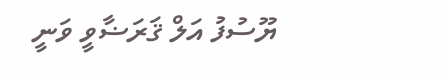ޔޫސުފު އަލް ޤަރަޟާވީ ވަނީ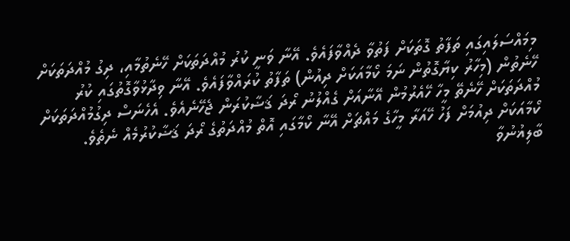މިމައްސަލައިގައި ތަފާތު ގޮތަކަށް ފަތުވާ ދެއްވާފައެވެ. އޭނާ ވަނީ ކުރު މުއްދަތަކަށް ހޭނެތުމާއި، ދިގު މުއްދަތަކަށް ހޭނެތުން (މިހާރު ކިޔާގޮތުން ނަމަ ކޯމާއަކަށް ދިއުން) ތަފާތު ކުރައްވާފައެވެ. އޭނާ ވިދާޅުވާގޮތުގައި ކުރު މުއްދަތަކަށް ހޭނެތޭ މީހާ ހޭއެރުމުން އޭނާއަށް ގެއްލުނު ރޯދަ ޤަޟާކުރަން ޖެހޭނެއެވެ. އެހެނަސް ދިގުމުއްދަތަކަށް ކޯމާއަކަށް ދިއުމަށް ފަހު ހޭއަރާ މީހާގެ މައްޗަށް އޭނާ ކޯމާގައި އޮތް މުއްދަތުގެ ރޯދަ ޤަޟާކުރުމެއް ނެތެވެ.
ބާލިޣުނުވާ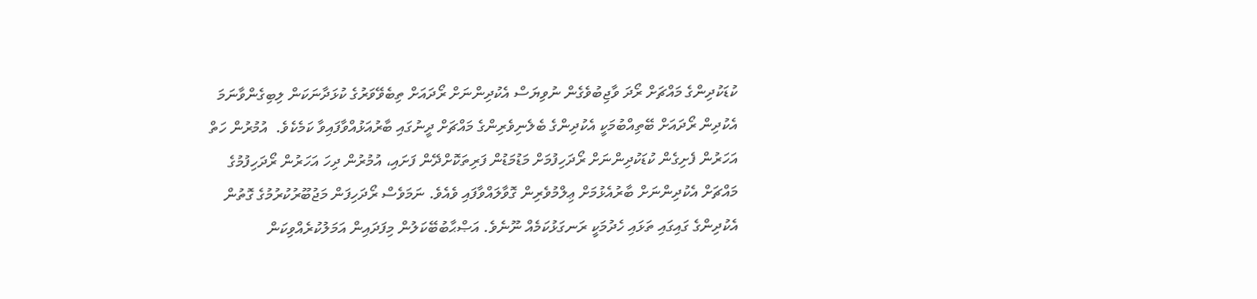ކުޑަކުދިންގެ މައްޗަށް ރޯދަ ވާޖިބުވެގެން ނުވިޔަސް އެކުދިންނަށް ރޯދައަށް ތިބެވޭވަރުގެ ކުޅަދާނަކަން ލިބިގެންވާނަމަ އެކުދިން ރޯދައަށް ބޭތިއްބުމަކީ އެކުދިންގެ ބެލެނިވެރިންގެ މައްޗަށް ދީނުގައި ބާރުއަޅުއްވާފައިވާ ކަމެކެވެ.  އުމުރުން ހަތް އަހަރުން ފެށިގެން ކުޑަކުދިންނަށް ރޯދަހިފުމަށް މަޑުމަޑުން ފަރިތަކޮށްދޭން ފަށައި، އުމުރުން ދިހަ އަހަރުން ރޯދަހިފުމުގެ މައްޗަށް އެކުދިންނަށް ބާރުއެޅުމަށް ޢިލްމުވެރިން ގޮވާލައްވާފައި ވެއެވެ. ނަމަވެސް ރޯދަހިފަން މަޖުބޫރުކުރުމުގެ ގޮތުން އެކުދިންގެ ގައިގައި ތަޅައި ހެދުމަކީ ރަނގަޅުކަމެއް ނޫނެވެ. އަޞްޙާބުބޭކަލުން މިފަދައިން އަމަލުކުރެއްވިކަން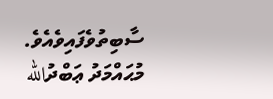ސާބިތުވެފައިވެއެވެ.
މުޙައްމަދު ޢަބްދުالله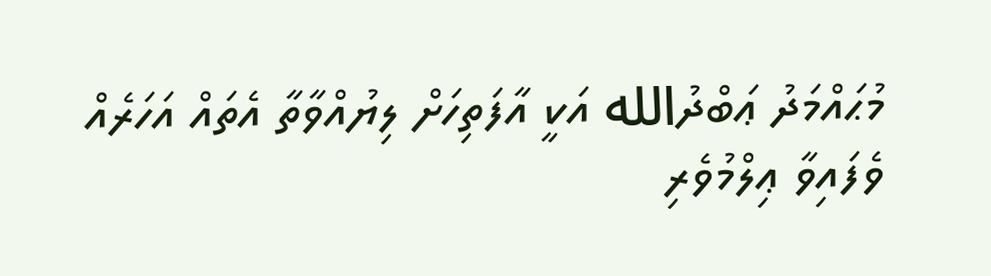މުޙައްމަދު ޢަބްދުالله އަކީ އާފަތިހަށް ލިޔުއްވާތާ އެތައް އަހަރެއް ވެފައިވާ ޢިލްމުވެރި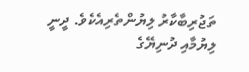ތަޖުރިބާކާރު ލިޔުންތެރިއެކެވެ. ދީނީ ލިޔުމާއި ދުނިޔޭގެ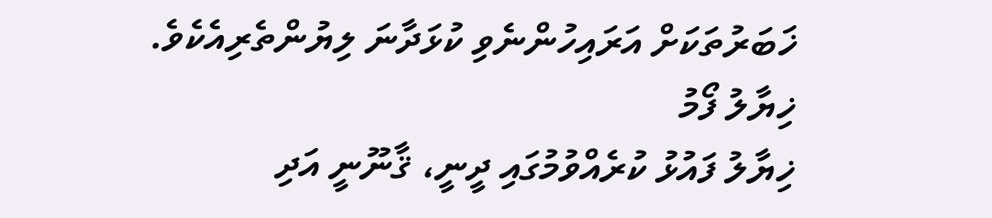ޚަބަރުތަކަށް އަރައިހުންނެވި ކުޅަދާނަ ލިޔުންތެރިއެކެވެ.
ޚިޔާލު ފޯމު
ޚިޔާލު ފައުޅު ކުރެއްވުމުގައި ދީނީ، ޤާނޫނީ އަދި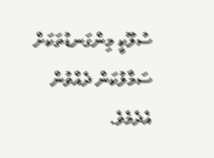ސުލޫކީ މިންގަނޑުތަކަށް ސަމާލުކަން ދެއްވުން އެދެމެވެ.